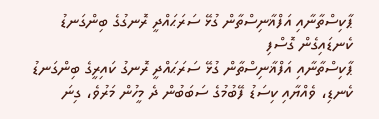ޕާކިސްތާނާއި އަފްޣާނިސްތާން ގުޅޭ ސަރަޙައްދީ ރޮނގުގެ ބިންގަނޑު ކެނޑައިގެން ގޮސްފި
ޕާކިސްތާނާއި އަފްޣާނިސްތާން ގުޅޭ ސަރަޙައްދީ ރޮނގު ކައިރީގެ ބިންގަނޑު ކެނޑި، ވެއްޔާއި ކިސަޑު ފޭބުމުގެ ސަބަބުން ދެ މީހުން މަރުވެ، ގިނަ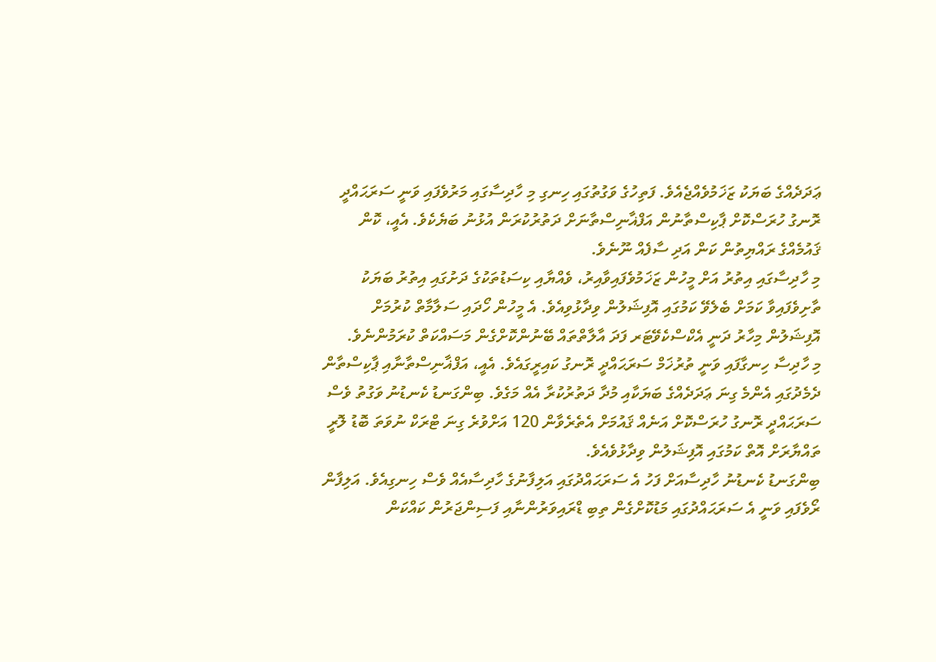ޢަދަދެއްގެ ބަޔަކު ޒަޚަމުވެއްޖެއެވެ. ފަތިހުގެ ވަގުތުގައި ހިނގި މި ހާދިސާގައި މަރުވެފައި ވަނީ ސަރަޙައްދީ ރޮނގު ހުރަސްކޮށް ޕާކިސްތާނުން އަފްޣާނިސްތާނަށް ދަތުރުކުރަން އުޅުނު ބަޔެކެވެ. އެއީ، ކޮން ޤައުމެއްގެ ރައްޔިތުން ކަން އަދި ސާފެއް ނޫނެވެ.
މި ހާދިސާގައި އިތުރު އަށް މީހުން ޒަޚަމުވެފައިވާއިރު، ވެއްޔާއި ކިސަޑުތަކުގެ ދަށުގައި އިތުރު ބަޔަކު ތާށިވެފައިވާ ކަމަށް ބެލެވޭ ކަމުގައި އޮފިޝަލުން ވިދާޅުވިއެވެ. އެ މީހުން ހޯދައި ސަލާމާތް ކުރުމަށް އޮފިޝަލުން މިހާރު ދަނީ އެކްސްކެވޭޓަރ ފަދަ އާލާތްތައް ބޭނުންކޮށްގެން މަސައްކަތް ކުރަމުންނެވެ.
މި ހާދިސާ ހިނގާފައި ވަނީ ތުރުޚަމް ސަރަޙައްދީ ރޮނގު ކައިރީގައެވެ. އެއީ، އަފްޣާނިސްތާނާއި ޕާކިސްތާން ދެމެދުގައި އެންމެ ގިނަ ޢަދަދެއްގެ ބަޔަކާއި މުދާ ދަތުރުކުރާ އެއް މަގެވެ. ބިންގަނޑު ކެނޑުނު ވަގުތު ވެސް ސަރަޙައްދީ ރޮނގު ހުރަސްކޮށް އަނެއް ޤައުމަށް އެތެރެވާން 120 އަށްވުރެ ގިނަ ޓްރަކް ނުވަތަ ބޮޑު ލޮރީ ތައްޔާރަށް އޮތް ކަމުގައި އޮފިޝަލުން ވިދާޅުވެއެވެ.
ބިންގަނޑު ކެނޑުނު ހާދިސާއަށް ފަހު އެ ސަރަޙައްދުގައި އަލިފާނުގެ ހާދިސާއެއް ވެސް ހިނގިއެވެ. އަލިފާން ރޯވެފައި ވަނީ އެ ސަރަޙައްދުގައި މަޑުކޮށްގެން ތިބި ޑްރައިވަރުންނާއި ފަސިންޖަރުން ކައްކަން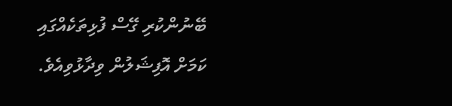ބޭނުންކުރި ގޭސް ފުޅިތަކެއްގައި ކަމަށް އޮފިޝަލުން ވިދާޅުވިއެވެ.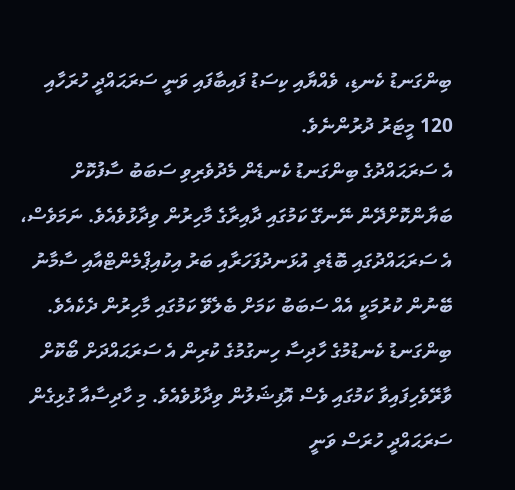ބިންގަނޑު ކެނޑި، ވެއްޔާއި ކިސަޑު ފައިބާފައި ވަނީ ސަރަޙައްދީ ހުރަހާއި 120 މީޓަރު ދުރުންނެވެ.
އެ ސަރަޙައްދުގެ ބިންގަނޑު ކެނޑެން މެދުވެރިވި ސަބަބު ސާފުކޮށް ބަޔާންކޮށްދޭން ނޭނގޭ ކަމުގައި ދާއިރާގެ މާހިރުން ވިދާޅުވެއެވެ. ނަމަވެސް، އެ ސަރަޙައްދުގައި ބޮޑެތި އުޅަނދުފަހަރާއި ބަރު އިކުއިޕްމެންޓްއާއި ސާމާނު ބޭނުން ކުރުމަކީ އެއް ސަބަބު ކަމަށް ބެލެވޭ ކަމުގައި މާހިރުން ދެކެއެވެ. ބިންގަނޑު ކެނޑުމުގެ ހާދިސާ ހިނގުމުގެ ކުރިން އެ ސަރަޙައްދަށް ބޯކޮށް ވާރޭވެހިފައިވާ ކަމުގައި ވެސް އޮފިޝަލުން ވިދާޅުވެއެވެ. މި ހާދިސާއާ ގުޅިގެން ސަރަޙައްދީ ހުރަސް ވަނީ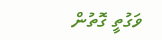ވަގުތީ ގޮތުން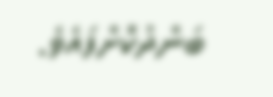ބަންދުކޮށްފައެވެ.